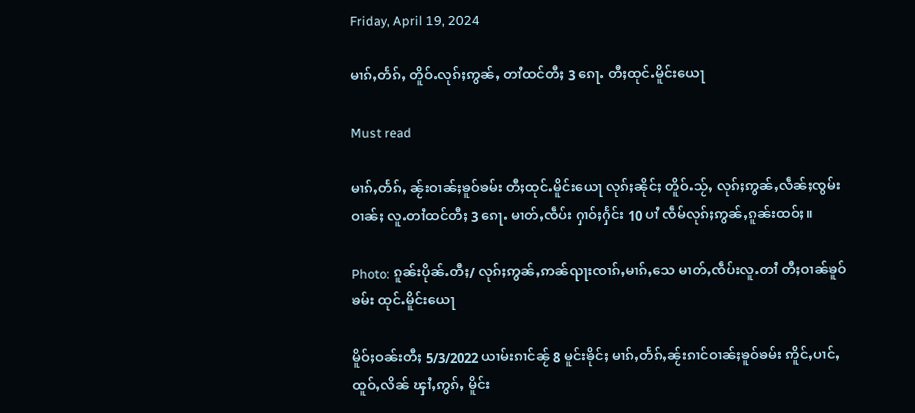Friday, April 19, 2024

မၢၵ်ႇတႅၵ်ႇ တိူဝ်ႉလုၵ်ႈဢွၼ်ႇ တၢႆထင်တီႈ 3 ၵေႃႉ တီႈထုင်ႉမိူင်းယေႃ

Must read

မၢၵ်ႇတႅၵ်ႇ ၼႂ်းဝၢၼ်ႈၶူဝ်ၶမ်း တီႈထုင်ႉမိူင်းယေႃ လုၵ်ႈၼိုင်ႈ တိူဝ်ႉသႂ်ႇ လုၵ်ႈဢွၼ်ႇလဵၼ်ႈၸွမ်းဝၢၼ်ႈ လူႉတၢႆထင်တီႈ 3 ၵေႃႉ မၢတ်ႇၸဵပ်း ႁၢဝ်ႈႁႅင်း 10 ပၢႆ ၸဵမ်လုၵ်ႈဢွၼ်ႇၵူၼ်းထဝ်ႈ။

Photo: ၵူၼ်းပိုၼ်ႉတီႈ/ လုၵ်ႈဢွၼ်ႇဢၼ်ၺႃးၸၢၵ်ႇမၢၵ်ႇသေ မၢတ်ႇၸဵပ်းလူႉတၢႆ တီႈဝၢၼ်ၶူဝ်ၶမ်း ထုင်ႉမိူင်းယေႃ

မိူဝ်ႈဝၼ်းတီႈ 5/3/2022 ယၢမ်းၵၢင်ၼႂ် 8 မူင်းၶိုင်ႈ မၢၵ်ႇတႅၵ်ႇၼႂ်းၵၢင်ဝၢၼ်ႈၶူဝ်ၶမ်း ဢိူင်ႇပၢင်ႇထူဝ်ႇလိၼ် ၾၢႆႇဢွၵ်ႇ မိူင်း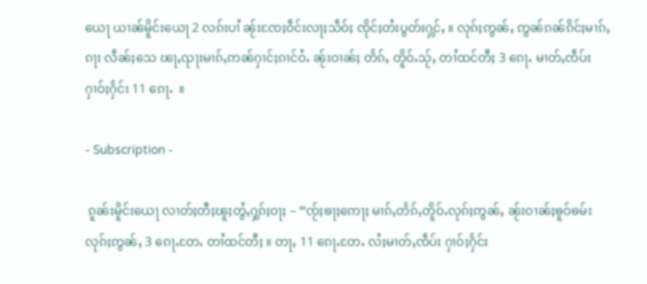ယေႃ ယၢၼ်မိူင်းယေႃ 2 လၵ်းပၢႆ ၼႂ်းၸႄႈဝဵင်းလႃႈသဵဝ်ႈ ၸိုင်ႈတႆးပွတ်းႁွင်ႇ ။ လုၵ်ႈဢွၼ်ႇ ဢွၼ်ၵၼ်ၵိင်ႈမၢၵ်ႇၵႃး လဵၼ်ႈသေ ၽႃႇၺႃးမၢၵ်ႇဢၼ်ႁၢင်ႈၵၢင်ဝႆႉ ၼႂ်းဝၢၼ်ႈ တႅၵ်ႇ တိူဝ်ႉသႂ်ႇ တၢႆထင်တီႈ 3 ၵေႃႉ မၢတ်ႇၸဵပ်းႁၢဝ်ႈႁႅင်း 11 ၵေႃႉ  ။

- Subscription -

 ၵူၼ်းမိူင်းယေႃ လၢတ်ႈတီႈၽူႈတွႆႇႁွၵ်ႈဝႃႈ – “ၸႂ်ႈၶႃႈဢေႃႈ မၢၵ်ႇတႅၵ်ႇတိူဝ်ႉလုၵ်ႈဢွၼ်ႇ ၼႂ်းဝၢၼ်ႈၶူဝ်ၶမ်း လုၵ်ႈဢွၼ်ႇ 3 ၵေႃႉတႄႉ တၢႆထင်တီႈ ။ တႃႇ 11 ၵေႃႉတႄႉ လႆႈမၢတ်ႇၸဵပ်း ႁၢဝ်ႈႁႅင်း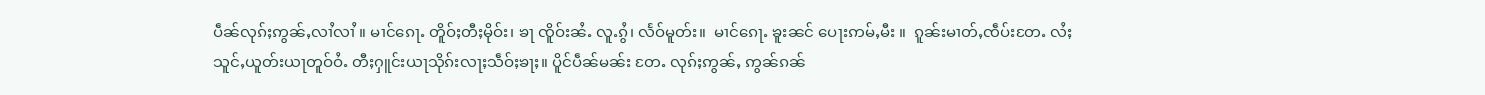ပဵၼ်လုၵ်ႈဢွၼ်ႇလၢႆလၢႆ ။ မၢင်ၵေႃႉ တိူဝ်ႈတီႈမိုဝ်း၊ ၶႃ ၸိူဝ်းၼႆႉ လူႉၵွႆ၊ လႅဝ်မူတ်း။  မၢင်ၵေႃႉ ၶူးၼင် ပေႃးဢမ်ႇမီး ။  ၵူၼ်းမၢတ်ႇၸဵပ်းတႄႉ လႆႈသူင်ႇယူတ်းယႃတူဝ်ဝႆႉ တီႈႁူင်းယႃသိုၵ်းလႃႈသဵဝ်ႈၶႃႈ။ ပိူင်ပဵၼ်မၼ်း တႄႉ လုၵ်ႈဢွၼ်ႇ ဢွၼ်ၵၼ်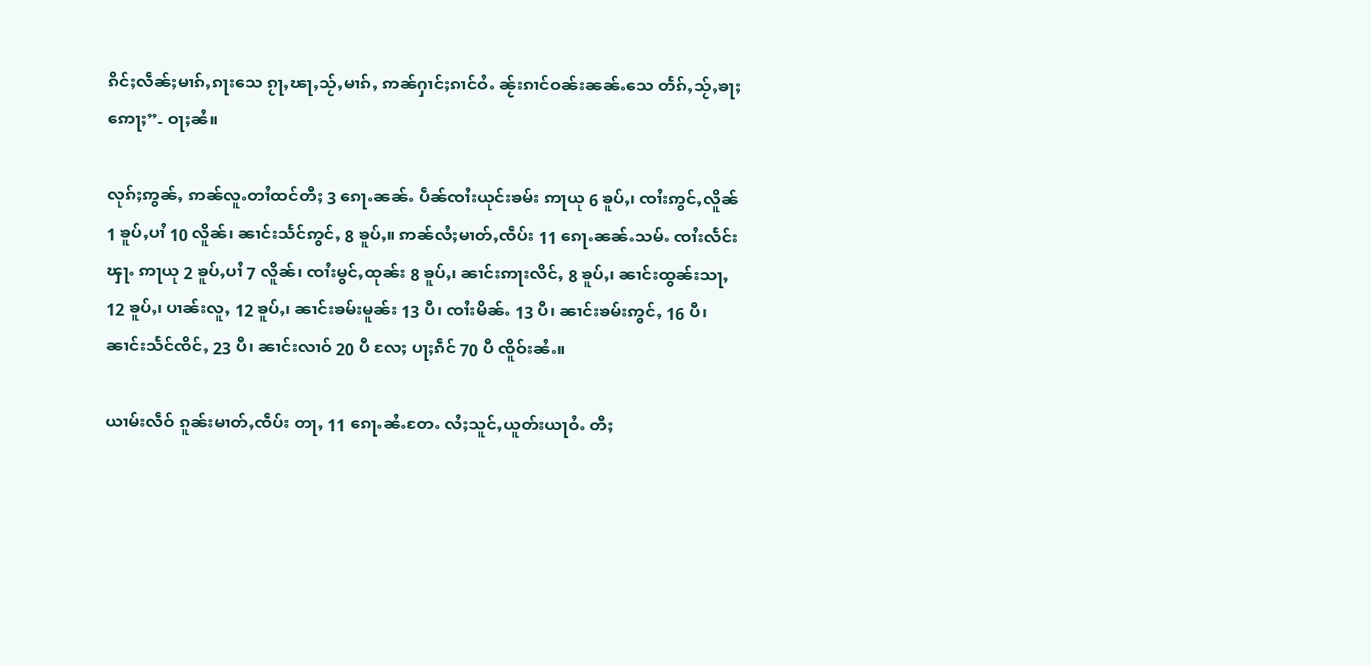ၵိင်ႈလဵၼ်ႈမၢၵ်ႇၵႃးသေ ၵႂႃႇၽႃႇသႂ်ႇမၢၵ်ႇ ဢၼ်ႁၢင်ႈၵၢင်ဝႆႉ ၼႂ်းၵၢင်ဝၼ်းၼၼ်ႉသေ တႅၵ်ႇသႂ်ႇၶႃႈဢေႃႈ”- ဝႃႈၼႆ။

လုၵ်ႈဢွၼ်ႇ ဢၼ်လူႉတၢႆထင်တီႈ 3 ၵေႃႉၼၼ်ႉ ပဵၼ်ၸၢႆးယုင်းၶမ်း ဢႃယု 6 ၶူပ်ႇ၊ ၸၢႆးဢွင်ႇလိူၼ် 1 ၶူပ်ႇပၢႆ 10 လိူၼ်၊ ၼၢင်းသႅင်ဢွင်ႇ 8 ၶူပ်ႇ။ ဢၼ်လႆႈမၢတ်ႇၸဵပ်း 11 ၵေႃႉၼၼ်ႉသမ်ႉ ၸၢႆးလႅင်းၾႃႉ ဢႃယု 2 ၶူပ်ႇပၢႆ 7 လိူၼ်၊ ၸၢႆးမွင်ႇထုၼ်း 8 ၶူပ်ႇ၊ ၼၢင်းဢႃးလိင်ႇ 8 ၶူပ်ႇ၊ ၼၢင်းထွၼ်းသႃႇ 12 ၶူပ်ႇ၊ ပၢၼ်းလူႇ 12 ၶူပ်ႇ၊ ၼၢင်းၶမ်းမူၼ်း 13 ပီ၊ ၸၢႆးမိၼ်ႉ 13 ပီ၊ ၼၢင်းၶမ်းဢွင်ႇ 16 ပီ၊ ၼၢင်းသႅင်ၸိင်ႇ 23 ပီ၊ ၼၢင်းလၢဝ် 20 ပီ လႄႈ ပႃႈၵဵင် 70 ပီ ၸိူဝ်းၼႆႉ။

ယၢမ်းလဵဝ် ၵူၼ်းမၢတ်ႇၸဵပ်း တႃႇ 11 ၵေႃႉၼႆႉတႄႉ လႆႈသူင်ႇယူတ်းယႃဝႆႉ တီႈ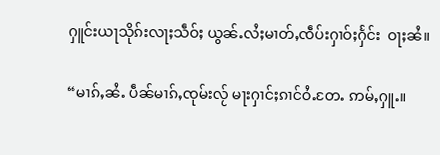ႁူင်းယႃသိုၵ်းလႃႈသဵဝ်ႈ ယွၼ်ႉလႆႈမၢတ်ႇၸဵပ်းႁၢဝ်ႈႁႅင်း  ဝႃႈၼႆ။

“မၢၵ်ႇၼႆႉ ပဵၼ်မၢၵ်ႇၸုမ်းလႂ် မႃးႁၢင်ႈၵၢင်ဝႆႉတႄႉ ဢမ်ႇႁူႉ။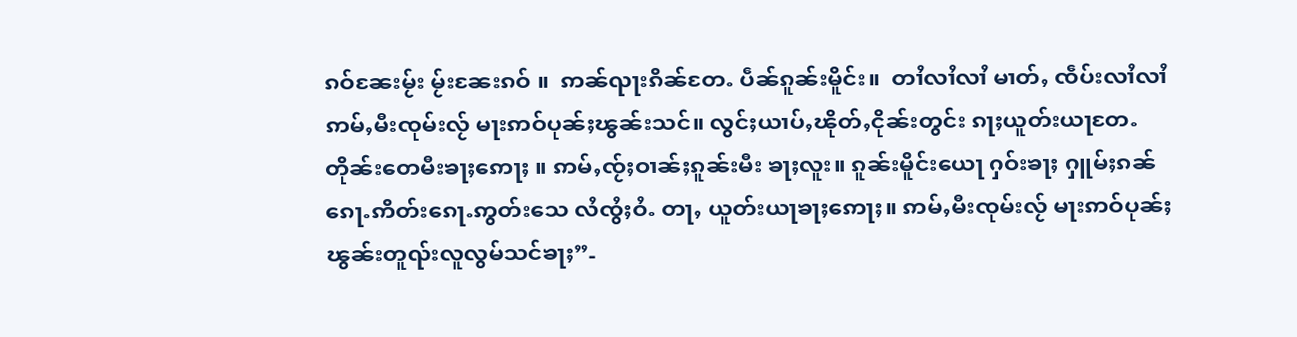ၵဝ်ၼႄးမႂ်း မႂ်းၼႄးၵဝ် ။  ဢၼ်ၺႃးၵိၼ်တႄႉ ပဵၼ်ၵူၼ်းမိူင်း။  တၢႆလၢႆလၢႆ မၢတ်ႇ ၸဵပ်းလၢႆလၢႆ ဢမ်ႇမီးၸုမ်းလႂ် မႃးဢဝ်ပုၼ်ႈၽွၼ်းသင်။ လွင်ႈယၢပ်ႇၽိုတ်ႇငိုၼ်းတွင်း ၵႃႈယူတ်းယႃတႄႉ တိုၼ်းတေမီးၶႃႈဢေႃႈ ။ ဢမ်ႇၸႂ်ႈဝၢၼ်ႈၵူၼ်းမီး ၶႃႈလူး။ ၵူၼ်းမိူင်းယေႃ ႁဝ်းၶႃႈ ႁူမ်ႈၵၼ်ၵေႃႉဢိတ်းၵေႃႉဢွတ်းသေ လႆၸွႆႈဝႆႉ တႃႇ ယူတ်းယႃၶႃႈဢေႃႈ။ ဢမ်ႇမီးၸုမ်းလႂ် မႃးဢဝ်ပုၼ်ႈၽွၼ်းတူၺ်းလူလွမ်သင်ၶႃႈ”-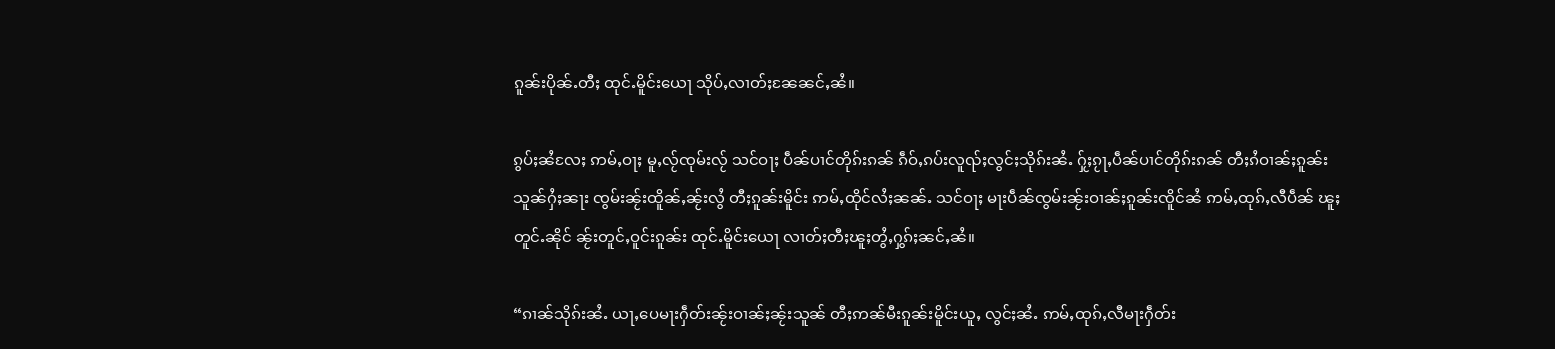ၵူၼ်းပိုၼ်ႉတီႈ ထုင်ႉမိူင်းယေႃ သိုပ်ႇလၢတ်ႈၼႄၼင်ႇၼႆ။

ၵွပ်ႈၼႆလႄႈ ဢမ်ႇဝႃႈ မူႇလႂ်ၸုမ်းလႂ် သင်ဝႃႈ ပဵၼ်ပၢင်တိုၵ်းၵၼ် ၵဵဝ်ႇၵပ်းလူၺ်ႈလွင်ႈသိုၵ်းၼႆႉ ႁႂ်ႈၵႂႃႇပဵၼ်ပၢင်တိုၵ်းၵၼ် တီႈၵႆဝၢၼ်ႈၵူၼ်း သူၼ်ႁႆႈၼႃး ၸွမ်းၼႂ်းထိူၼ်ႇၼႂ်းလွႆ တီႈၵူၼ်းမိူင်း ဢမ်ႇထိုင်လႆႈၼၼ်ႉ သင်ဝႃႈ မႃးပဵၼ်ၸွမ်းၼႂ်းဝၢၼ်ႈၵူၼ်းၸိူင်ၼႆ ဢမ်ႇထုၵ်ႇလီပဵၼ် ၽူႈ တူင်ႉၼိုင် ၼႂ်းတူင်ႇဝူင်းၵူၼ်း ထုင်ႉမိူင်းယေႃ လၢတ်ႈတီႈၽူႈတွႆႇႁွၵ်ႈၼင်ႇၼႆ။

“ၵၢၼ်သိုၵ်းၼႆႉ ယႃႇပေမႃးႁဵတ်းၼႂ်းဝၢၼ်ႈၼႂ်းသူၼ် တီႈဢၼ်မီးၵူၼ်းမိူင်းယူႇ လွင်ႈၼႆႉ ဢမ်ႇထုၵ်ႇလီမႃးႁဵတ်း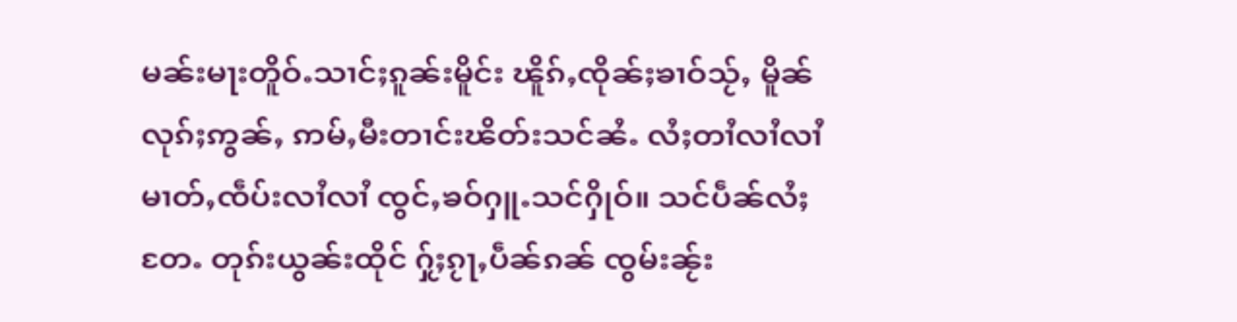မၼ်းမႃးတိူဝ်ႉသၢင်ႈၵူၼ်းမိူင်း ၽိူၵ်ႇၸိုၼ်ႈၶၢဝ်သႂ်ႇ မိူၼ်လုၵ်ႈဢွၼ်ႇ ဢမ်ႇမီးတၢင်းၽိတ်းသင်ၼႆႉ လႆႈတၢႆလၢႆလၢႆ မၢတ်ႇၸဵပ်းလၢႆလၢႆ ၸွင်ႇၶဝ်ႁူႉသင်ႁိုဝ်။ သင်ပဵၼ်လႆႈတႄႉ တုၵ်းယွၼ်းထိုင် ႁႂ်ႈၵႂႃႇပဵၼ်ၵၼ် ၸွမ်းၼႂ်း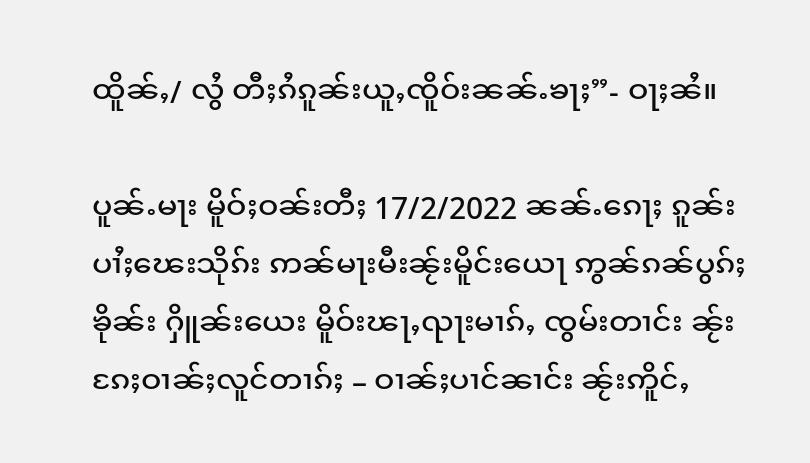ထိူၼ်ႇ/ လွႆ တီႈၵႆၵူၼ်းယူႇၸိူဝ်းၼၼ်ႉၶႃႈ”- ဝႃႈၼႆ။

ပူၼ်ႉမႃး မိူဝ်ႈဝၼ်းတီႈ 17/2/2022 ၼၼ်ႉၵေႃႈ ၵူၼ်းပၢႆႈၽေးသိုၵ်း ဢၼ်မႃးမီးၼႂ်းမိူင်းယေႃ ဢွၼ်ၵၼ်ပွၵ်ႈၶိုၼ်း ႁိူၼ်းယေး မိူဝ်းၽႃႇၺႃးမၢၵ်ႇ ၸွမ်းတၢင်း ၼႂ်းၵႄႈဝၢၼ်ႈလူင်တၢၵ်ႈ – ဝၢၼ်ႈပၢင်ၼၢင်း ၼႂ်းဢိူင်ႇ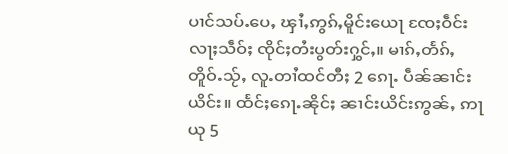ပၢင်သပ်ႉပေႇ ၾၢႆႇဢွၵ်ႇမိူင်းယေႃ ၸႄႈဝဵင်းလႃႈသဵဝ်ႈ ၸိုင်ႈတႆးပွတ်းႁွင်ႇ။ မၢၵ်ႇတႅၵ်ႇတိူဝ်ႉသႂ်ႇ လူႉတၢႆထင်တီႈ 2 ၵေႃႉ ပဵၼ်ၼၢင်းယိင်း။ ထႅင်ႈၵေႃႉၼိုင်ႈ ၼၢင်းယိင်းဢွၼ်ႇ ဢႃယု 5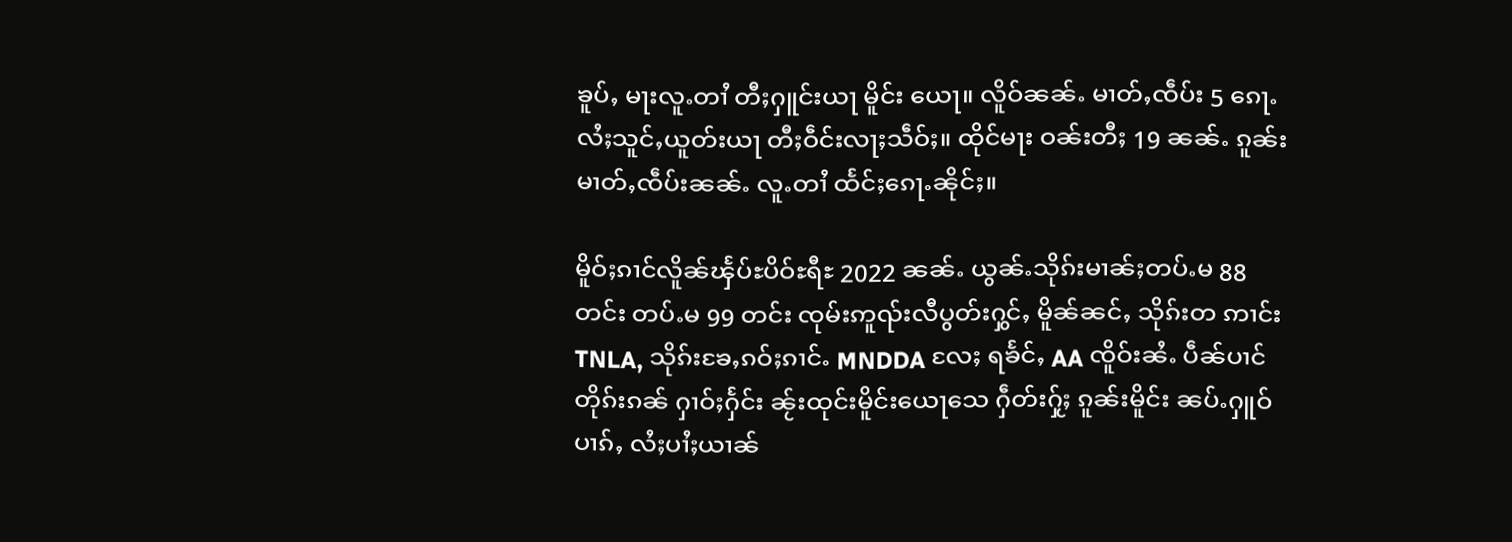ၶူပ်ႇ မႃးလူႉတၢႆ တီႈႁူင်းယႃ မိူင်း ယေႃ။ လိူဝ်ၼၼ်ႉ မၢတ်ႇၸဵပ်း 5 ၵေႃႉ လႆႈသူင်ႇယူတ်းယႃ တီႈဝဵင်းလႃႈသဵဝ်ႈ။ ထိုင်မႃး ဝၼ်းတီႈ 19 ၼၼ်ႉ ၵူၼ်းမၢတ်ႇၸဵပ်းၼၼ်ႉ လူႉတၢႆ ထႅင်ႈၵေႃႉၼိုင်ႈ။

မိူဝ်ႈၵၢင်လိူၼ်ၾႅပ်ႊပိဝ်ႊရီႊ 2022 ၼၼ်ႉ ယွၼ်ႉသိုၵ်းမၢၼ်ႈတပ်ႉမ 88 တင်း တပ်ႉမ 99 တင်း ၸုမ်းဢူၺ်းလီပွတ်းႁွင်ႇ မိူၼ်ၼင်ႇ သိုၵ်းတ ဢၢင်း TNLA, သိုၵ်းၶႄႇၵဝ်ႈၵၢင်ႉ MNDDA လႄႈ ရၶႅင်ႇ AA ၸိူဝ်းၼႆႉ ပဵၼ်ပၢင်တိုၵ်းၵၼ် ႁၢဝ်ႈႁႅင်း ၼႂ်းထုင်းမိူင်းယေႃသေ ႁဵတ်းႁႂ်ႈ ၵူၼ်းမိူင်း ၼပ်ႉႁူဝ်ပၢၵ်ႇ လႆႈပၢႆႈယၢၼ်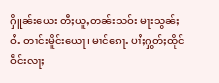ႁိူၼ်းယေး တီႈယူႇတၼ်းသဝ်း မႃးသွၼ်ႈဝႆႉ တၢင်းမိူင်းယေႃ၊ မၢင်ၵေႃႉ ပၢႆႈႁွတ်ႈထိုင် ဝဵင်းလႃႈ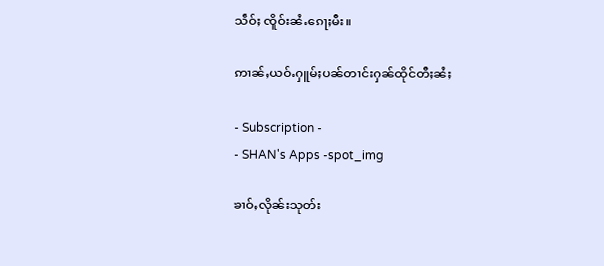သဵဝ်ႈ ၸိူဝ်းၼႆႉၵေႃႈမီး။

ဢၢၼ်ႇယဝ်ႉႁူမ်ႈပၼ်တၢင်းႁၼ်ထိုင်တီႈၼႆႈ

- Subscription -
- SHAN's Apps -spot_img

ၶၢဝ်ႇလိုၼ်းသုတ်း